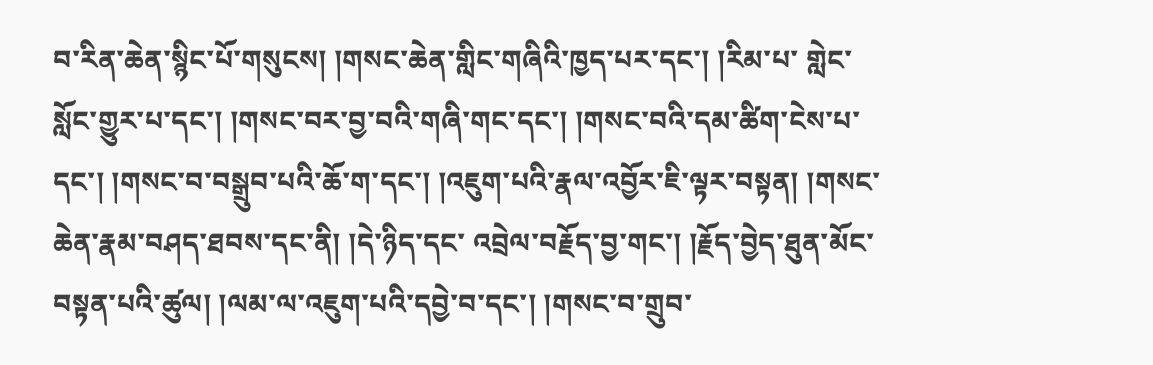བ་རིན་ཆེན་སྙིང་པོ་གསུངས། །གསང་ཆེན་གླིང་གཞིའི་ཁྱད་པར་དང་། །རིམ་པ་ གླེང་སློང་གྱུར་པ་དང་། །གསང་བར་བྱ་བའི་གཞི་གང་དང་། །གསང་བའི་དམ་ཚིག་ངེས་པ་དང་། །གསང་བ་བསྒྲུབ་པའི་ཆོ་ག་དང་། །འཇུག་པའི་རྣལ་འབྱོར་ཇི་ལྟར་བསྟན། །གསང་ཆེན་རྣམ་བཤད་ཐབས་དང་ནི། །དེ་ཉིད་དང་ འབྲེལ་བརྗོད་བྱ་གང་། །རྗོད་བྱེད་ཐུན་མོང་བསྟན་པའི་ཚུལ། །ལམ་ལ་འཇུག་པའི་དབྱེ་བ་དང་། །གསང་བ་གྲུབ་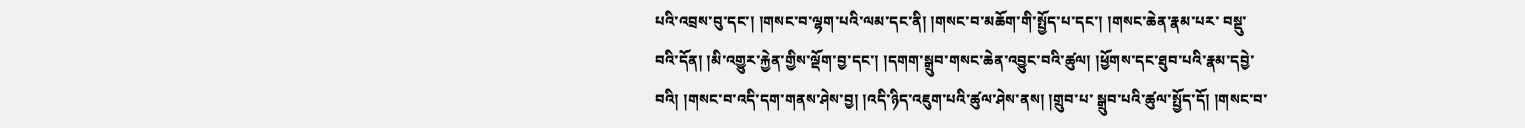པའི་འབྲས་བུ་དང་། །གསང་བ་ལྷག་པའི་ལམ་དང་ནི། །གསང་བ་མཆོག་གི་སྤྱོད་པ་དང་། །གསང་ཆེན་རྣམ་པར་ བསྡུ་བའི་དོན། །མི་འགྱུར་རྐྱེན་གྱིས་ལྡོག་བྱ་དང་། །དགག་སྒྲུབ་གསང་ཆེན་འབྱུང་བའི་ཚུལ། །ཕྱོགས་དང་ཐུབ་པའི་རྣམ་དབྱེ་བའི། །གསང་བ་འདི་དག་གནས་ཤེས་བྱ། །འདི་ཉིད་འཇུག་པའི་ཚུལ་ཤེས་ནས། །གྲུབ་པ་ སྒྲུབ་པའི་ཚུལ་སྤྱོད་དོ། །གསང་བ་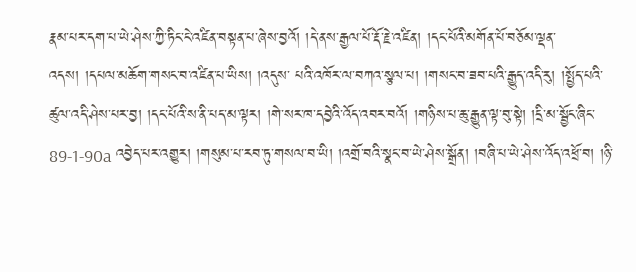རྣམ་པར་དག་པ་ཡེ་ཤེས་ཀྱི་ཏིང་ངེ་འཛིན་བསྟན་པ་ཞེས་བྱའོ། །དེ་ནས་རྒྱལ་པོ་རྡོ་རྗེ་འཛིན། །དང་པོའི་མགོན་པོ་བཅོམ་ལྡན་འདས། །དཔལ་མཆོག་གསང་བ་འཛིན་པ་ཡིས། །འདུས་ པའི་འཁོར་ལ་བཀའ་སྩལ་པ། །གསང་བ་ཟབ་པའི་རྒྱུད་འདི་རུ། །སྤྱོད་པའི་ཚུལ་འདི་ཤེས་པར་བྱ། །དང་པོའི་ས་ནི་པད་མ་ལྟར། །གེ་སར་ཁ་དབྱེའི་འོད་འབར་བའོ། །གཉིས་པ་ཆུ་རྒྱུན་ལྟ་བུ་སྟེ། །དྲི་མ་སྦྱོང་ཞིང་ 89-1-90a འབྱེད་པར་འགྱུར། །གསུམ་པ་རབ་ཏུ་གསལ་བ་ཡི། །འགྲོ་བའི་སྣང་བ་ཡེ་ཤེས་སྒྲོན། །བཞི་པ་ཡེ་ཤེས་འོད་འཕྲོ་བ། །ཉི་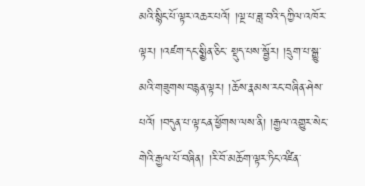མའི་སྙིང་པོ་ལྟར་འཆར་པའོ། །ལྔ་པ་ཟླ་བའི་དཀྱིལ་འཁོར་ལྟར། །འཛག་དང་སྨྱིན་ཅིང་ སྡུད་པས་སྦྱོར། །དྲུག་པ་སྒྱུ་མའི་གཟུགས་བརྙན་ལྟར། །ཆོས་རྣམས་རང་བཞིན་ཤེས་པའོ། །བདུན་པ་ལྟ་ངན་ཕྱོགས་ལས་ནི། །རྒྱལ་འགྱུར་སེང་གེའི་རྒྱལ་པོ་བཞིན། །རི་བོ་མཆོག་ལྟར་ཏིང་འཛིན་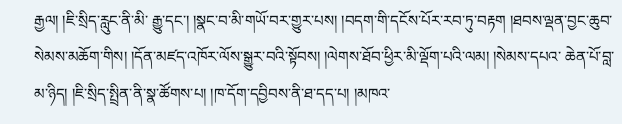རྒྱལ། །ཇི་སྲིད་རླུང་ནི་མི་ རྒྱུ་དང་། །སྣང་བ་མི་གཡོ་བར་གྱུར་པས། །བདག་གི་དངོས་པོར་རབ་ཏུ་བརྟག །ཐབས་ལྡན་བྱང་ཆུབ་སེམས་མཆོག་གིས། །དོན་མཛད་འཁོར་ལོས་སྒྱུར་བའི་སྟོབས། །ལེགས་ཐོབ་ཕྱིར་མི་ལྡོག་པའི་ལམ། །སེམས་དཔའ་ ཆེན་པོ་བླ་མ་ཉིད། །ཇི་སྲིད་སྤྲིན་ནི་སྣ་ཚོགས་པ། །ཁ་དོག་དབྱིབས་ནི་ཐ་དད་པ། །མཁའ་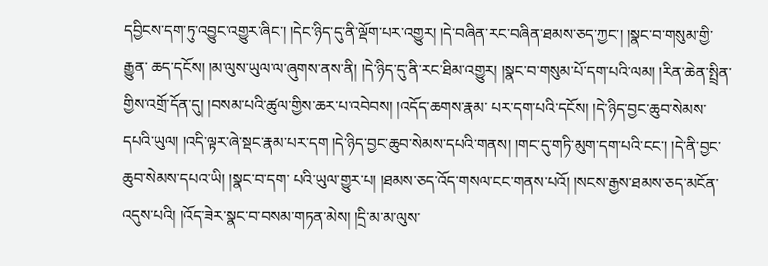དབྱིངས་དག་ཏུ་འབྱུང་འགྱུར་ཞིང་། །དེང་ཉིད་དུ་ནི་ལྡོག་པར་འགྱུར། །དེ་བཞིན་རང་བཞིན་ཐམས་ཅད་ཀྱང་། །སྣང་བ་གསུམ་གྱི་རྒྱུན་ ཆད་དངོས། །མ་ལུས་ཡུལ་ལ་ཞུགས་ནས་ནི། །དེ་ཉིད་དུ་ནི་རང་ཐིམ་འགྱུར། །སྣང་བ་གསུམ་པོ་དག་པའི་ལམ། །རིན་ཆེན་སྤྲིན་གྱིས་འགྲོ་དོན་དུ། །བསམ་པའི་ཚུལ་གྱིས་ཆར་པ་འབེབས། །འདོད་ཆགས་རྣམ་ པར་དག་པའི་དངོས། །དེ་ཉིད་བྱང་ཆུབ་སེམས་དཔའི་ཡུལ། །འདི་ལྟར་ཞེ་སྡང་རྣམ་པར་དག །དེ་ཉིད་བྱང་ཆུབ་སེམས་དཔའི་གནས། །གང་དུ་གཏི་མུག་དག་པའི་ངང་། །དེ་ནི་བྱང་ཆུབ་སེམས་དཔའ་ཡི། །སྣང་བ་དག་ པའི་ཡུལ་གྱུར་པ། །ཐམས་ཅད་འོད་གསལ་ངང་གནས་པའོ། །སངས་རྒྱས་ཐམས་ཅད་མངོན་འདུས་པའི། །འོད་ཟེར་སྣང་བ་བསམ་གཏན་མེས། །དྲི་མ་མ་ལུས་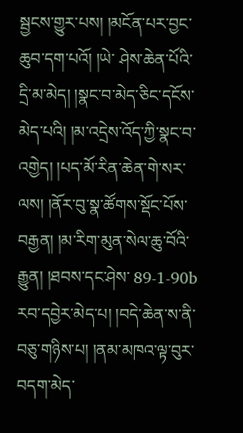སྦྱངས་གྱུར་པས། །མངོན་པར་བྱང་ཆུབ་དག་པའོ། །ཡེ་ ཤེས་ཆེན་པོའི་དྲི་མ་མེད། །སྣང་བ་མེད་ཅིང་དངོས་མེད་པའི། །མ་འདྲེས་འོད་ཀྱི་སྣང་བ་འགྱེད། །པད་མོ་རིན་ཆེན་གེ་སར་ལས། །ནོར་བུ་སྣ་ཚོགས་སྡོང་པོས་བརྒྱན། །མ་རིག་མུན་སེལ་ཆུ་བོའི་རྒྱུན། །ཐབས་དང་ཤེས་ 89-1-90b རབ་དབྱེར་མེད་པ། །བདེ་ཆེན་ས་ནི་བཅུ་གཉིས་པ། །ནམ་མཁའ་ལྟ་བུར་བདག་མེད་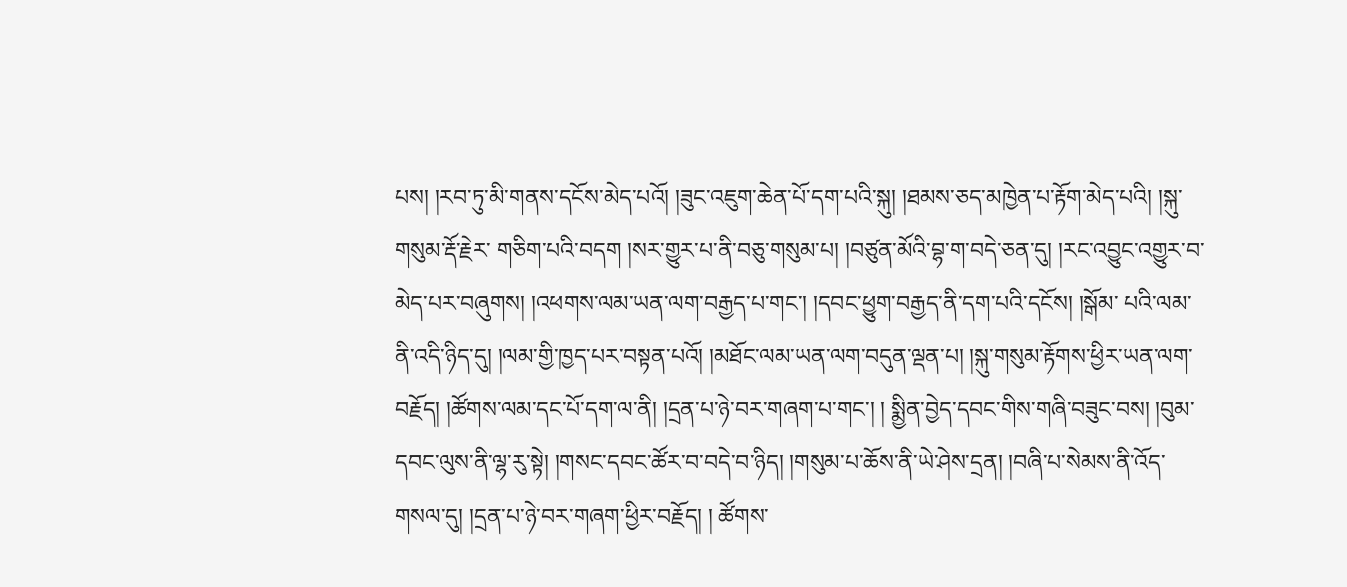པས། །རབ་ཏུ་མི་གནས་དངོས་མེད་པའོ། །ཟུང་འཇུག་ཆེན་པོ་དག་པའི་སྐུ། །ཐམས་ཅད་མཁྱེན་པ་རྟོག་མེད་པའི། །སྐུ་གསུམ་རྡོ་རྗེར་ གཅིག་པའི་བདག །སར་གྱུར་པ་ནི་བཅུ་གསུམ་པ། །བཙུན་མོའི་བྷ་ག་བདེ་ཅན་དུ། །རང་འབྱུང་འགྱུར་བ་མེད་པར་བཞུགས། །འཕགས་ལམ་ཡན་ལག་བརྒྱད་པ་གང་། །དབང་ཕྱུག་བརྒྱད་ནི་དག་པའི་དངོས། །སྒོམ་ པའི་ལམ་ནི་འདི་ཉིད་དུ། །ལམ་གྱི་ཁྱད་པར་བསྟན་པའོ། །མཐོང་ལམ་ཡན་ལག་བདུན་ལྡན་པ། །སྐུ་གསུམ་རྟོགས་ཕྱིར་ཡན་ལག་བརྗོད། །ཚོགས་ལམ་དང་པོ་དག་ལ་ནི། །དྲན་པ་ཉེ་བར་གཞག་པ་གང་། ། སྨྱིན་བྱེད་དབང་གིས་གཞི་བཟུང་བས། །བུམ་དབང་ལུས་ནི་ལྷ་རུ་སྟེ། །གསང་དབང་ཚོར་བ་བདེ་བ་ཉིད། །གསུམ་པ་ཆོས་ནི་ཡེ་ཤེས་དྲན། །བཞི་པ་སེམས་ནི་འོད་གསལ་དུ། །དྲན་པ་ཉེ་བར་གཞག་ཕྱིར་བརྗོད། ། ཚོགས་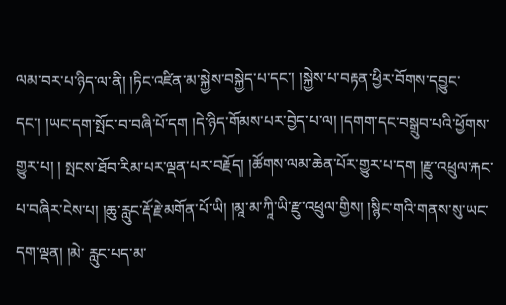ལམ་བར་པ་ཉིད་ལ་ནི། །ཏིང་འཛིན་མ་སྐྱེས་བསྐྱེད་པ་དང་། །སྐྱེས་པ་བརྟན་ཕྱིར་བོགས་དབྱུང་དང་། །ཡང་དག་སྤོང་བ་བཞི་པོ་དག །དེ་ཉིད་གོམས་པར་བྱེད་པ་ལ། །དགག་དང་བསྒྲུབ་པའི་ཕྱོགས་གྱུར་པ། ། སྤངས་ཐོབ་རིམ་པར་ལྡན་པར་བརྗོད། །ཚོགས་ལམ་ཆེན་པོར་གྱུར་པ་དག །རྫུ་འཕྲུལ་རྐང་པ་བཞིར་ངེས་པ། །ཆུ་རླུང་རྡོ་རྗེ་མགོན་པོ་ཡི། །མཱ་མ་ཀཱི་ཡི་རྫུ་འཕྲུལ་གྱིས། །སྙིང་གའི་གནས་སུ་ཡང་དག་ལྡན། །མེ་ རླུང་པད་མ་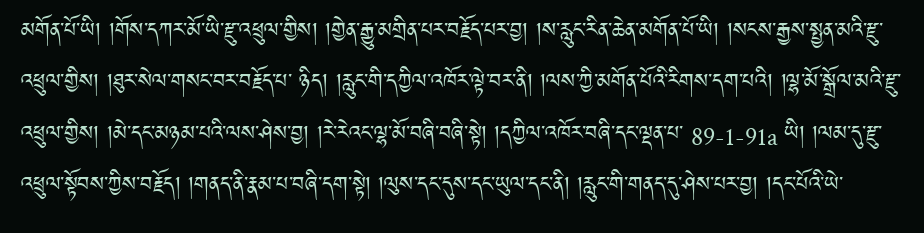མགོན་པོ་ཡི། །གོས་དཀར་མོ་ཡི་རྫུ་འཕྲུལ་གྱིས། །གྱེན་རྒྱུ་མགྲིན་པར་བརྗོད་པར་བྱ། །ས་རླུང་རིན་ཆེན་མགོན་པོ་ཡི། །སངས་རྒྱས་སྤྱན་མའི་རྫུ་འཕྲུལ་གྱིས། །ཐུར་སེལ་གསང་བར་བརྗོད་པ་ ཉིད། །རླུང་གི་དཀྱིལ་འཁོར་ལྟེ་བར་ནི། །ལས་ཀྱི་མགོན་པོའི་རིགས་དག་པའི། །ལྷ་མོ་སྒྲོལ་མའི་རྫུ་འཕྲུལ་གྱིས། །མེ་དང་མཉམ་པའི་ལས་ཤེས་བྱ། །རེ་རེའང་ལྷ་མོ་བཞི་བཞི་སྟེ། །དཀྱིལ་འཁོར་བཞི་དང་ལྡན་པ་ 89-1-91a ཡི། །ལམ་དུ་རྫུ་འཕྲུལ་སྟོབས་ཀྱིས་བརྗོད། །གནད་ནི་རྣམ་པ་བཞི་དག་སྟེ། །ལུས་དང་དུས་དང་ཡུལ་དང་ནི། །རླུང་གི་གནད་དུ་ཤེས་པར་བྱ། །དང་པོའི་ཡེ་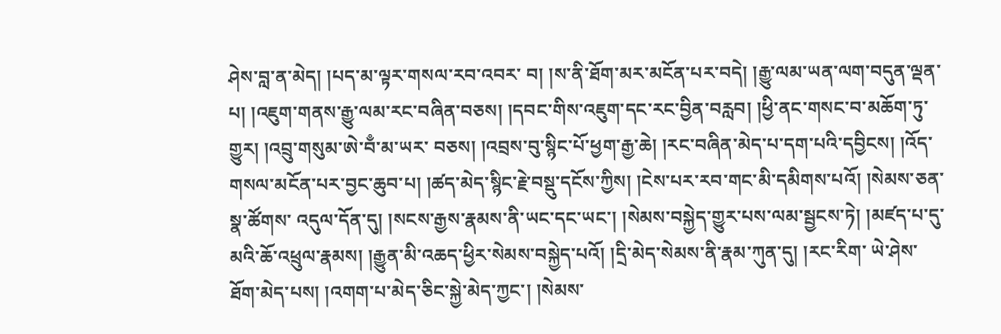ཤེས་བླ་ན་མེད། །པད་མ་ལྟར་གསལ་རབ་འབར་ བ། །ས་ནི་ཐོག་མར་མངོན་པར་བདེ། །རྒྱུ་ལམ་ཡན་ལག་བདུན་ལྡན་པ། །འཇུག་གནས་རྒྱུ་ལམ་རང་བཞིན་བཅས། །དབང་གིས་འཇུག་དང་རང་བྱིན་བརླབ། །ཕྱི་ནང་གསང་བ་མཆོག་ཏུ་གྱུར། །འབྲུ་གསུམ་ཨེ་བྃ་མ་ཡར་ བཅས། །འབྲས་བུ་སྙིང་པོ་ཕྱག་རྒྱ་ཆེ། །རང་བཞིན་མེད་པ་དག་པའི་དབྱིངས། །འོད་གསལ་མངོན་པར་བྱང་ཆུབ་པ། །ཚད་མེད་སྙིང་རྗེ་བསྡུ་དངོས་ཀྱིས། །ངེས་པར་རབ་གང་མི་དམིགས་པའོ། །སེམས་ཅན་སྣ་ཚོགས་ འདུལ་དོན་དུ། །སངས་རྒྱས་རྣམས་ནི་ཡང་དང་ཡང་། །སེམས་བསྐྱེད་གྱུར་པས་ལམ་སྦྱངས་ཏེ། །མཛད་པ་དུ་མའི་ཆོ་འཕྲུལ་རྣམས། །རྒྱུན་མི་འཆད་ཕྱིར་སེམས་བསྐྱེད་པའོ། །དྲི་མེད་སེམས་ནི་རྣམ་ཀུན་དུ། །རང་རིག་ ཡེ་ཤེས་ཐོག་མེད་པས། །འགག་པ་མེད་ཅིང་སྐྱེ་མེད་ཀྱང་། །སེམས་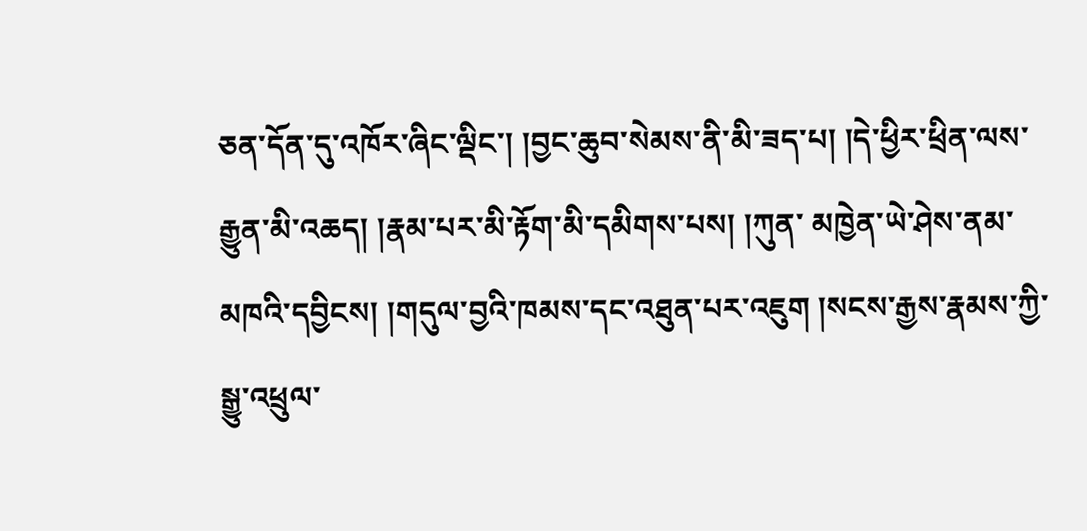ཅན་དོན་དུ་འཁོར་ཞིང་ལྡིང་། །བྱང་ཆུབ་སེམས་ནི་མི་ཟད་པ། །དེ་ཕྱིར་ཕྲིན་ལས་རྒྱུན་མི་འཆད། །རྣམ་པར་མི་རྟོག་མི་དམིགས་པས། །ཀུན་ མཁྱེན་ཡེ་ཤེས་ནམ་མཁའི་དབྱིངས། །གདུལ་བྱའི་ཁམས་དང་འཐུན་པར་འཇུག །སངས་རྒྱས་རྣམས་ཀྱི་སྒྱུ་འཕྲུལ་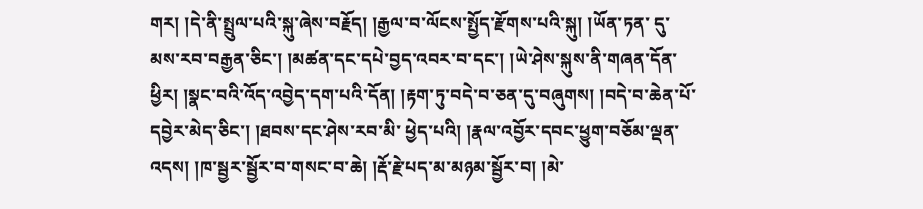གར། །དེ་ནི་སྤྲུལ་པའི་སྐུ་ཞེས་བརྗོད། །རྒྱལ་བ་ལོངས་སྤྱོད་རྫོགས་པའི་སྐུ། །ཡོན་ཏན་ དུ་མས་རབ་བརྒྱན་ཅིང་། །མཚན་དང་དཔེ་བྱད་འབར་བ་དང་། །ཡེ་ཤེས་སྐུས་ནི་གཞན་དོན་ཕྱིར། །སྣང་བའི་འོད་འབྱེད་དག་པའི་དོན། །རྟག་ཏུ་བདེ་བ་ཅན་དུ་བཞུགས། །བདེ་བ་ཆེན་པོ་དབྱེར་མེད་ཅིང་། །ཐབས་དང་ཤེས་རབ་མི་ ཕྱེད་པའི། །རྣལ་འབྱོར་དབང་ཕྱུག་བཅོམ་ལྡན་འདས། །ཁ་སྦྱར་སྦྱོར་བ་གསང་བ་ཆེ། །རྡོ་རྗེ་པད་མ་མཉམ་སྦྱོར་བ། །མེ་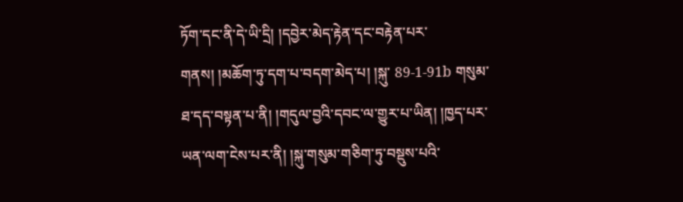ཏོག་དང་ནི་དེ་ཡི་དྲི། །དབྱེར་མེད་རྟེན་དང་བརྟེན་པར་གནས། །མཆོག་ཏུ་དག་པ་བདག་མེད་པ། །སྐུ་ 89-1-91b གསུམ་ཐ་དད་བསྟན་པ་ནི། །གདུལ་བྱའི་དབང་ལ་གྱུར་པ་ཡིན། །ཁྱད་པར་ཡན་ལག་ངེས་པར་ནི། །སྐུ་གསུམ་གཅིག་ཏུ་བསྡུས་པའི་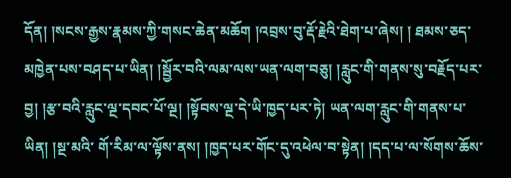དོན། །སངས་རྒྱས་རྣམས་ཀྱི་གསང་ཆེན་མཆོག །འབྲས་བུ་རྡོ་རྗེའི་ཐེག་པ་ཞེས། ། ཐམས་ཅད་མཁྱེན་པས་བཤད་པ་ཡིན། །སྦྱོར་བའི་ལམ་ལས་ཡན་ལག་བཅུ། །རླུང་གི་གནས་སུ་བརྗོད་པར་བྱ། །རྩ་བའི་རླུང་ལྔ་དབང་པོ་ལྔ། །སྟོབས་ལྔ་དེ་ཡི་ཁྱད་པར་ཏེ། ཡན་ལག་རླུང་གི་གནས་པ་ཡིན། །སྔ་མའི་ གོ་རིམ་ལ་ལྟོས་ནས། །ཁྱད་པར་གོང་དུ་འཕེལ་བ་སྟེན། །དད་པ་ལ་སོགས་ཆོས་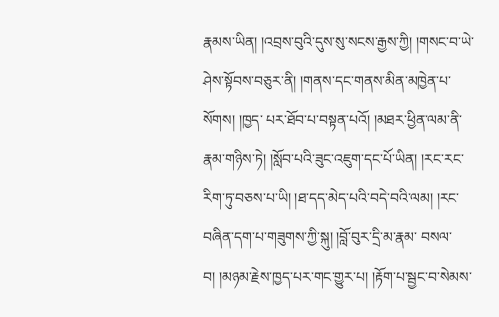རྣམས་ཡིན། །འབྲས་བུའི་དུས་སུ་སངས་རྒྱས་ཀྱི། །གསང་བ་ཡེ་ཤེས་སྟོབས་བཅུར་ནི། །གནས་དང་གནས་མིན་མཁྱེན་པ་སོགས། །ཁྱད་ པར་ཐོབ་པ་བསྟན་པའོ། །མཐར་ཕྱིན་ལམ་ནི་རྣམ་གཉིས་ཏེ། །སློབ་པའི་ཟུང་འཇུག་དང་པོ་ཡིན། །རང་རང་རིག་ཏུ་བཅས་པ་ཡི། །ཐ་དད་མེད་པའི་བདེ་བའི་ལམ། །རང་བཞིན་དག་པ་གཟུགས་ཀྱི་སྐུ། །བློ་བུར་དྲི་མ་རྣམ་ བསལ་བ། །མཉམ་རྗེས་ཁྱད་པར་གང་གྱུར་པ། །རྟོག་པ་སྦྱང་བ་སེམས་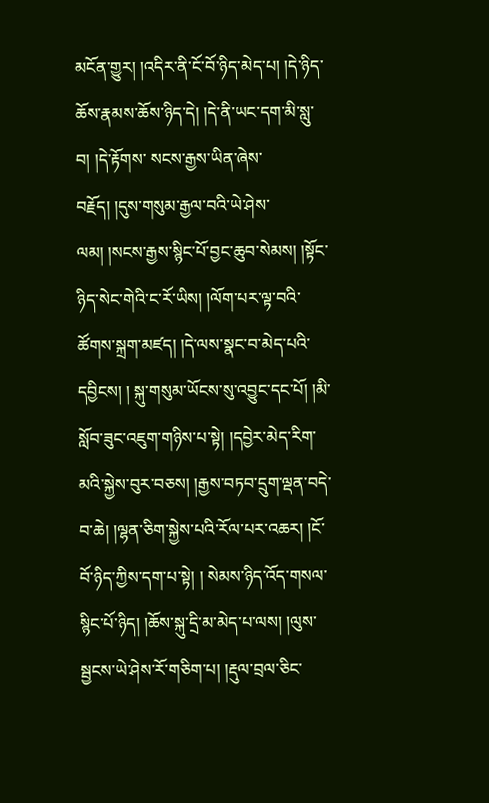མངོན་གྱུར། །འདིར་ནི་ངོ་བོ་ཉིད་མེད་པ། །དེ་ཉིད་ཆོས་རྣམས་ཆོས་ཉིད་དེ། །དེ་ནི་ཡང་དག་མི་སླུ་བ། །དེ་རྟོགས་ སངས་རྒྱས་ཡིན་ཞེས་བརྗོད། །དུས་གསུམ་རྒྱལ་བའི་ཡེ་ཤེས་ལམ། །སངས་རྒྱས་སྙིང་པོ་བྱང་ཆུབ་སེམས། །སྟོང་ཉིད་སེང་གེའི་ང་རོ་ཡིས། །ལོག་པར་ལྟ་བའི་ཚོགས་སྐྲག་མཛད། །དེ་ལས་སྣང་བ་མེད་པའི་དབྱིངས། ། སྐུ་གསུམ་ཡོངས་སུ་འབྱུང་དང་པོ། །མི་སློབ་ཟུང་འཇུག་གཉིས་པ་སྟེ། །དབྱེར་མེད་རིག་མའི་སྐྱེས་བུར་བཅས། །རྒྱས་བཏབ་དྲུག་ལྡན་བདེ་བ་ཆེ། །ལྷན་ཅིག་སྐྱེས་པའི་རོལ་པར་འཆར། །ངོ་བོ་ཉིད་ཀྱིས་དག་པ་སྟེ། ། སེམས་ཉིད་འོད་གསལ་སྙིང་པོ་ཉིད། །ཆོས་སྐུ་དྲི་མ་མེད་པ་ལས། །ལུས་སྦྱངས་ཡེ་ཤེས་རོ་གཅིག་པ། །རྡུལ་བྲལ་ཅིང་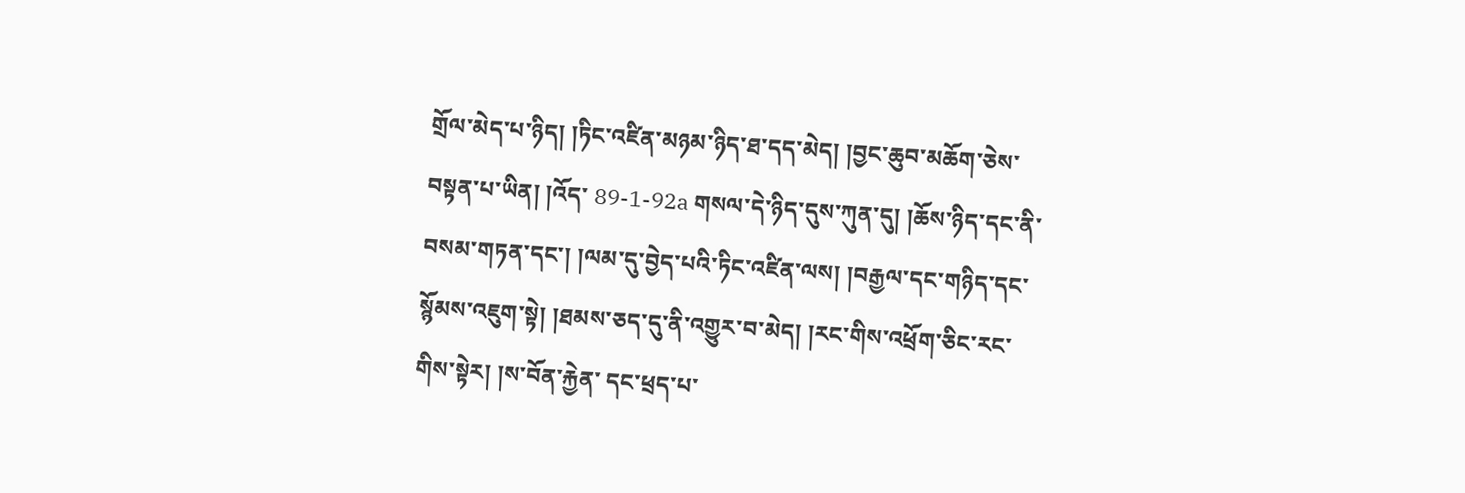གྲོལ་མེད་པ་ཉིད། །ཏིང་འཛིན་མཉམ་ཉིད་ཐ་དད་མེད། །བྱང་ཆུབ་མཆོག་ཅེས་བསྟན་པ་ཡིན། །འོད་ 89-1-92a གསལ་དེ་ཉིད་དུས་ཀུན་དུ། །ཆོས་ཉིད་དང་ནི་བསམ་གཏན་དང་། །ལམ་དུ་བྱེད་པའི་ཏིང་འཛིན་ལས། །བརྒྱལ་དང་གཉིད་དང་སྙོམས་འཇུག་སྟེ། །ཐམས་ཅད་དུ་ནི་འགྱུར་བ་མེད། །རང་གིས་འཕྲོག་ཅིང་རང་གིས་སྟེར། །ས་བོན་རྐྱེན་ དང་ཕྲད་པ་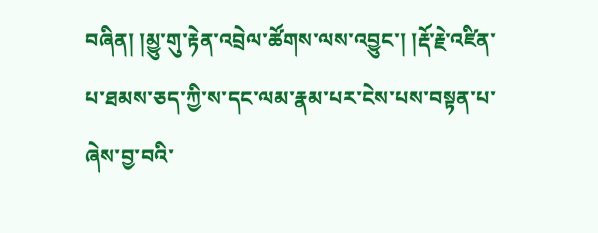བཞིན། །མྱུ་གུ་རྟེན་འབྲེལ་ཚོགས་ལས་འབྱུང་། །རྡོ་རྗེ་འཛིན་པ་ཐམས་ཅད་ཀྱི་ས་དང་ལམ་རྣམ་པར་ངེས་པས་བསྟན་པ་ཞེས་བྱ་བའི་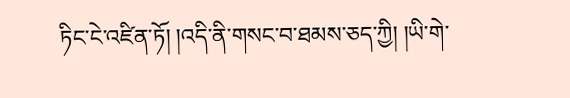ཏིང་ངེ་འཛིན་ཏོ། །འདི་ནི་གསང་བ་ཐམས་ཅད་ཀྱི། །ཡི་གེ་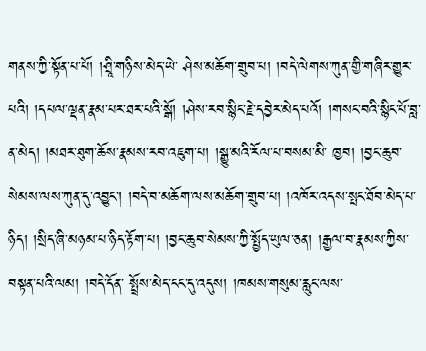གནས་ཀྱི་སྟོན་པ་པོ། །ཤྲཱི་གཉིས་མེད་ཡེ་ ཤེས་མཆོག་གྲུབ་པ། །བདེ་ལེགས་ཀུན་གྱི་གཞིར་གྱུར་པའི། །དཔལ་ལྡན་རྣམ་པར་ཐར་པའི་སྒོ། །ཤེས་རབ་སྙིང་རྗེ་དབྱེར་མེད་པའོ། །གསང་བའི་སྙིང་པོ་བླ་ན་མེད། །མཐར་ཐུག་ཆོས་རྣམས་རབ་འཇུག་པ། །སྒྱུ་མའི་རོལ་པ་བསམ་མི་ ཁྱབ། །བྱང་ཆུབ་སེམས་ལས་ཀུན་དུ་འབྱུང་། །བདེ་བ་མཆོག་ལས་མཆོག་གྲུབ་པ། །འཁོར་འདས་སྤང་ཐོབ་མེད་པ་ཉིད། །སྲིད་ཞི་མཉམ་པ་ཉིད་རྟོག་པ། །བྱང་ཆུབ་སེམས་ཀྱི་སྤྱོད་ཡུལ་ཅན། །རྒྱལ་བ་རྣམས་ཀྱིས་བསྟན་པའི་ལམ། །བདེ་དོན་ སྤྲོས་མེད་ངང་དུ་འདུས། །ཁམས་གསུམ་རླུང་ལས་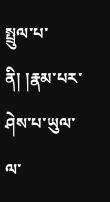སྤྲུལ་པ་ནི། །རྣམ་པར་ཤེས་པ་ཡུལ་ལ་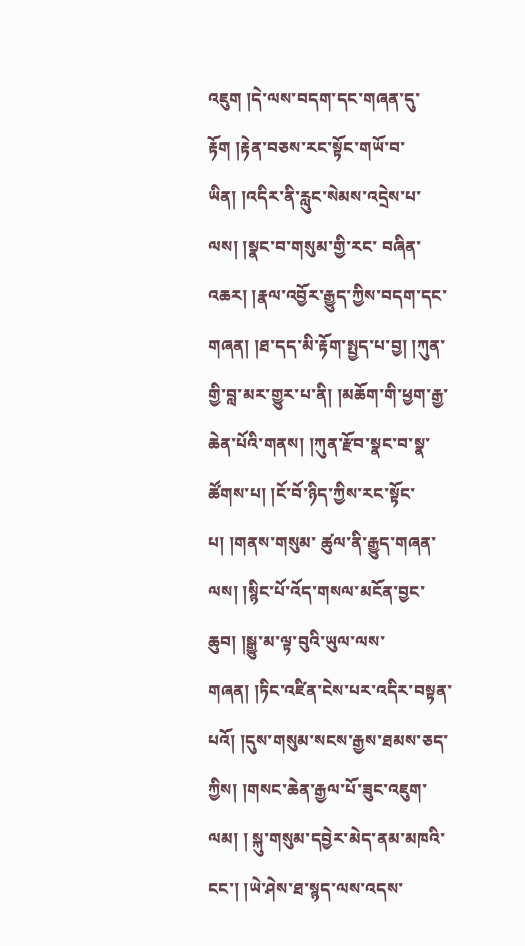འཇུག །དེ་ལས་བདག་དང་གཞན་དུ་རྟོག །རྟེན་བཅས་རང་སྟོང་གཡོ་བ་ཡིན། །འདིར་ནི་རླུང་སེམས་འདྲེས་པ་ལས། །སྣང་བ་གསུམ་གྱི་རང་ བཞིན་འཆར། །རྣལ་འབྱོར་རྒྱུད་ཀྱིས་བདག་དང་གཞན། །ཐ་དད་མི་རྟོག་སྤྱད་པ་བྱ། །ཀུན་གྱི་བླ་མར་གྱུར་པ་ནི། །མཆོག་གི་ཕྱག་རྒྱ་ཆེན་པོའི་གནས། །ཀུན་རྫོབ་སྣང་བ་སྣ་ཚོགས་པ། །ངོ་བོ་ཉིད་ཀྱིས་རང་སྟོང་པ། །གནས་གསུམ་ ཚུལ་ནི་རྒྱུད་གཞན་ལས། །སྙིང་པོ་འོད་གསལ་མངོན་བྱང་ཆུབ། །སྒྱུ་མ་ལྟ་བུའི་ཡུལ་ལས་གཞན། །ཏིང་འཛིན་ངེས་པར་འདིར་བསྟན་པའོ། །དུས་གསུམ་སངས་རྒྱས་ཐམས་ཅད་ཀྱིས། །གསང་ཆེན་རྒྱལ་པོ་ཟུང་འཇུག་ལམ། ། སྐུ་གསུམ་དབྱེར་མེད་ནམ་མཁའི་ངང་། །ཡེ་ཤེས་ཐ་སྙད་ལས་འདས་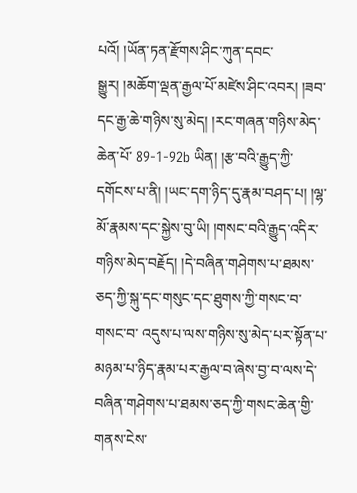པའོ། །ཡོན་ཏན་རྫོགས་ཤིང་ཀུན་དབང་སྒྱུར། །མཆོག་ལྡན་རྒྱལ་པོ་མཛེས་ཤིང་འབར། །ཟབ་དང་རྒྱ་ཆེ་གཉིས་སུ་མེད། །རང་གཞན་གཉིས་མེད་ཆེན་པོ་ 89-1-92b ཡིན། །རྩ་བའི་རྒྱུད་ཀྱི་དགོངས་པ་ནི། །ཡང་དག་ཉིད་དུ་རྣམ་བཤད་པ། །ལྷ་མོ་རྣམས་དང་སྐྱེས་བུ་ཡི། །གསང་བའི་རྒྱུད་འདིར་གཉིས་མེད་བརྗོད། །དེ་བཞིན་གཤེགས་པ་ཐམས་ཅད་ཀྱི་སྐུ་དང་གསུང་དང་ཐུགས་ཀྱི་གསང་བ་གསང་བ་ འདུས་པ་ལས་གཉིས་སུ་མེད་པར་སྟོན་པ་མཉམ་པ་ཉིད་རྣམ་པར་རྒྱལ་བ་ཞེས་བྱ་བ་ལས་དེ་བཞིན་གཤེགས་པ་ཐམས་ཅད་ཀྱི་གསང་ཆེན་གྱི་གནས་ངེས་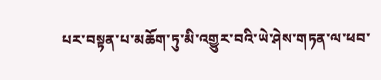པར་བསྟན་པ་མཆོག་ཏུ་མི་འགྱུར་བའི་ཡེ་ཤེས་གཏན་ལ་ཕབ་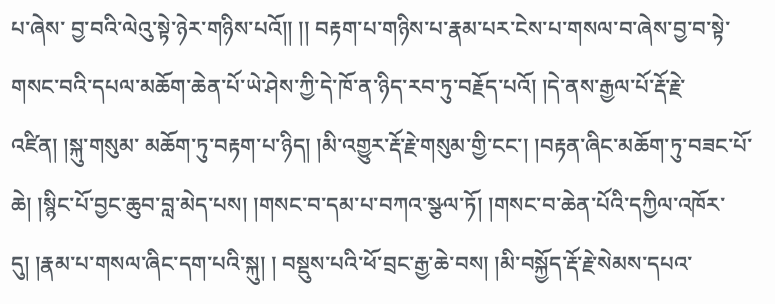པ་ཞེས་ བྱ་བའི་ལེའུ་སྟེ་ཉེར་གཉིས་པའོ།། །། བརྟག་པ་གཉིས་པ་རྣམ་པར་ངེས་པ་གསལ་བ་ཞེས་བྱ་བ་སྟེ་གསང་བའི་དཔལ་མཆོག་ཆེན་པོ་ཡེ་ཤེས་ཀྱི་དེ་ཁོ་ན་ཉིད་རབ་ཏུ་བརྗོད་པའོ། །དེ་ནས་རྒྱལ་པོ་རྡོ་རྗེ་འཛིན། །སྐུ་གསུམ་ མཆོག་ཏུ་བརྟག་པ་ཉིད། །མི་འགྱུར་རྡོ་རྗེ་གསུམ་གྱི་ངང་། །བརྟན་ཞིང་མཆོག་ཏུ་བཟང་པོ་ཆེ། །སྙིང་པོ་བྱང་ཆུབ་བླ་མེད་པས། །གསང་བ་དམ་པ་བཀའ་སྩལ་ཏོ། །གསང་བ་ཆེན་པོའི་དཀྱིལ་འཁོར་དུ། །རྣམ་པ་གསལ་ཞིང་དག་པའི་སྐུ། ། བསྡུས་པའི་ཕོ་བྲང་རྒྱ་ཆེ་བས། །མི་བསྐྱོད་རྡོ་རྗེ་སེམས་དཔའ་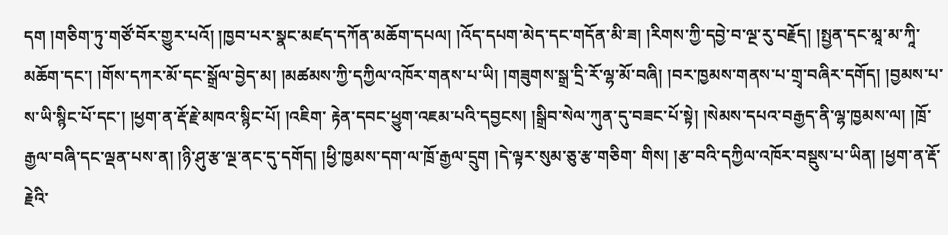དག །གཅིག་ཏུ་གཙོ་བོར་གྱུར་པའོ། །ཁྱབ་པར་སྣང་མཛད་དཀོན་མཆོག་དཔལ། །འོད་དཔག་མེད་དང་གདོན་མི་ཟ། །རིགས་ཀྱི་དབྱེ་བ་ལྔ་རུ་བརྗོད། །སྤྱན་དང་མཱ་མ་ཀཱི་ མཆོག་དང་། །གོས་དཀར་མོ་དང་སྒྲོལ་བྱེད་མ། །མཚམས་ཀྱི་དཀྱིལ་འཁོར་གནས་པ་ཡི། །གཟུགས་སྒྲ་དྲི་རོ་ལྷ་མོ་བཞི། །བར་ཁྱམས་གནས་པ་གྲྭ་བཞིར་དགོད། །བྱམས་པ་ས་ཡི་སྙིང་པོ་དང་། །ཕྱག་ན་རྡོ་རྗེ་མཁའ་སྙིང་པོ། །འཇིག་ རྟེན་དབང་ཕྱུག་འཇམ་པའི་དབྱངས། །སྒྲིབ་སེལ་ཀུན་དུ་བཟང་པོ་སྟེ། །སེམས་དཔའ་བརྒྱད་ནི་ལྷ་ཁྱམས་ལ། །ཁྲོ་རྒྱལ་བཞི་དང་ལྡན་པས་ན། །ཉི་ཤུ་རྩ་ལྔ་ནང་དུ་དགོད། །ཕྱི་ཁྱམས་དག་ལ་ཁྲོ་རྒྱལ་དྲུག །དེ་ལྟར་སུམ་ཅུ་རྩ་གཅིག་ གིས། །རྩ་བའི་དཀྱིལ་འཁོར་བསྡུས་པ་ཡིན། །ཕྱག་ན་རྡོ་རྗེའི་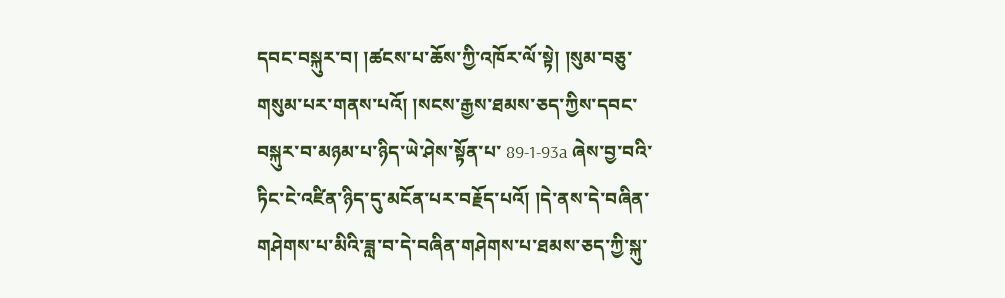དབང་བསྐུར་བ། །ཚངས་པ་ཆོས་ཀྱི་འཁོར་ལོ་སྟེ། །སུམ་བཅུ་གསུམ་པར་གནས་པའོ། །སངས་རྒྱས་ཐམས་ཅད་ཀྱིས་དབང་བསྐུར་བ་མཉམ་པ་ཉིད་ཡེ་ཤེས་སྟོན་པ་ 89-1-93a ཞེས་བྱ་བའི་ཏིང་ངེ་འཛིན་ཉིད་དུ་མངོན་པར་བརྗོད་པའོ། །དེ་ནས་དེ་བཞིན་གཤེགས་པ་མིའི་ཟླ་བ་དེ་བཞིན་གཤེགས་པ་ཐམས་ཅད་ཀྱི་སྐུ་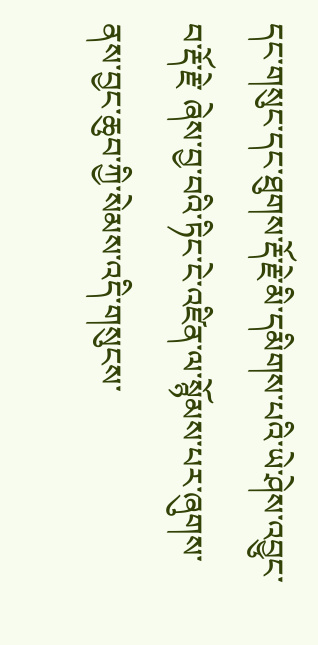དང་གསུང་དང་ཐུགས་རྡོ་རྗེ་མི་དམིགས་པའི་ཡེ་ཤེས་འབྱུང་བ་རྡོ་རྗེ་ ཞེས་བྱ་བའི་ཏིང་ངེ་འཛིན་ལ་སྙོམས་པར་ཞུགས་ནས་བྱང་ཆུབ་ཀྱི་སེམས་འདི་གསུངས་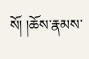སོ། །ཆོས་རྣམས་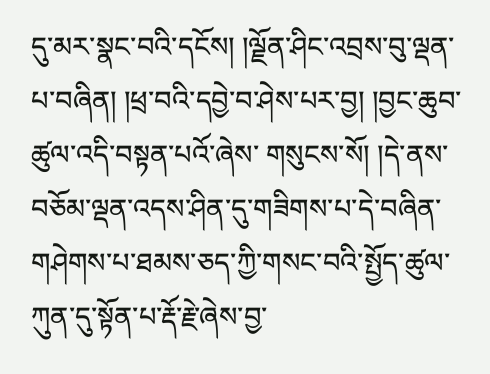དུ་མར་སྣང་བའི་དངོས། །ལྗོན་ཤིང་འབྲས་བུ་ལྡན་པ་བཞིན། །ཕྲ་བའི་དབྱེ་བ་ཤེས་པར་བྱ། །བྱང་ཆུབ་ཚུལ་འདི་བསྟན་པའོ་ཞེས་ གསུངས་སོ། །དེ་ནས་བཅོམ་ལྡན་འདས་ཤིན་དུ་གཟིགས་པ་དེ་བཞིན་གཤེགས་པ་ཐམས་ཅད་ཀྱི་གསང་བའི་སྤྱོད་ཚུལ་ཀུན་དུ་སྟོན་པ་རྡོ་རྗེ་ཞེས་བྱ་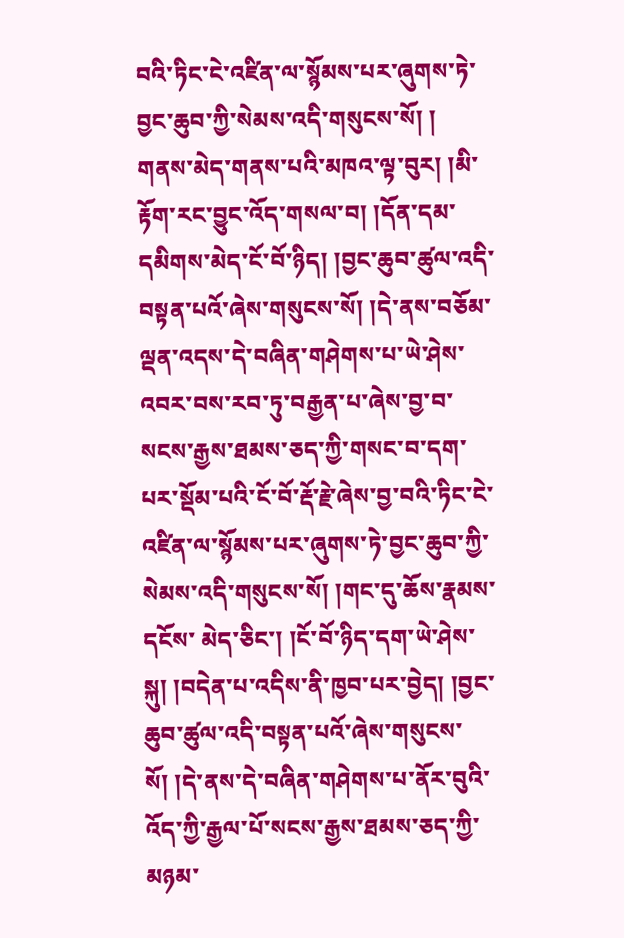བའི་ཏིང་ངེ་འཛིན་ལ་སྙོམས་པར་ཞུགས་ཏེ་བྱང་ཆུབ་ཀྱི་སེམས་འདི་གསུངས་སོ། ། གནས་མེད་གནས་པའི་མཁའ་ལྟ་བུར། །མི་རྟོག་རང་བྱུང་འོད་གསལ་བ། །དོན་དམ་དམིགས་མེད་ངོ་བོ་ཉིད། །བྱང་ཆུབ་ཚུལ་འདི་བསྟན་པའོ་ཞེས་གསུངས་སོ། །དེ་ནས་བཅོམ་ལྡན་འདས་དེ་བཞིན་གཤེགས་པ་ཡེ་ཤེས་ འབར་བས་རབ་ཏུ་བརྒྱན་པ་ཞེས་བྱ་བ་སངས་རྒྱས་ཐམས་ཅད་ཀྱི་གསང་བ་དག་པར་སྡོམ་པའི་ངོ་བོ་རྡོ་རྗེ་ཞེས་བྱ་བའི་ཏིང་ངེ་འཛིན་ལ་སྙོམས་པར་ཞུགས་ཏེ་བྱང་ཆུབ་ཀྱི་སེམས་འདི་གསུངས་སོ། །གང་དུ་ཆོས་རྣམས་དངོས་ མེད་ཅིང་། །ངོ་བོ་ཉིད་དག་ཡེ་ཤེས་སྐུ། །བདེན་པ་འདིས་ནི་ཁྱབ་པར་བྱེད། །བྱང་ཆུབ་ཚུལ་འདི་བསྟན་པའོ་ཞེས་གསུངས་སོ། །དེ་ནས་དེ་བཞིན་གཤེགས་པ་ནོར་བུའི་འོད་ཀྱི་རྒྱལ་པོ་སངས་རྒྱས་ཐམས་ཅད་ཀྱི་མཉམ་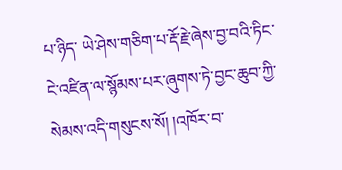པ་ཉིད་ ཡེ་ཤེས་གཅིག་པ་རྡོ་རྗེ་ཞེས་བྱ་བའི་ཏིང་ངེ་འཛིན་ལ་སྙོམས་པར་ཞུགས་ཏེ་བྱང་ཆུབ་ཀྱི་སེམས་འདི་གསུངས་སོ། །འཁོར་བ་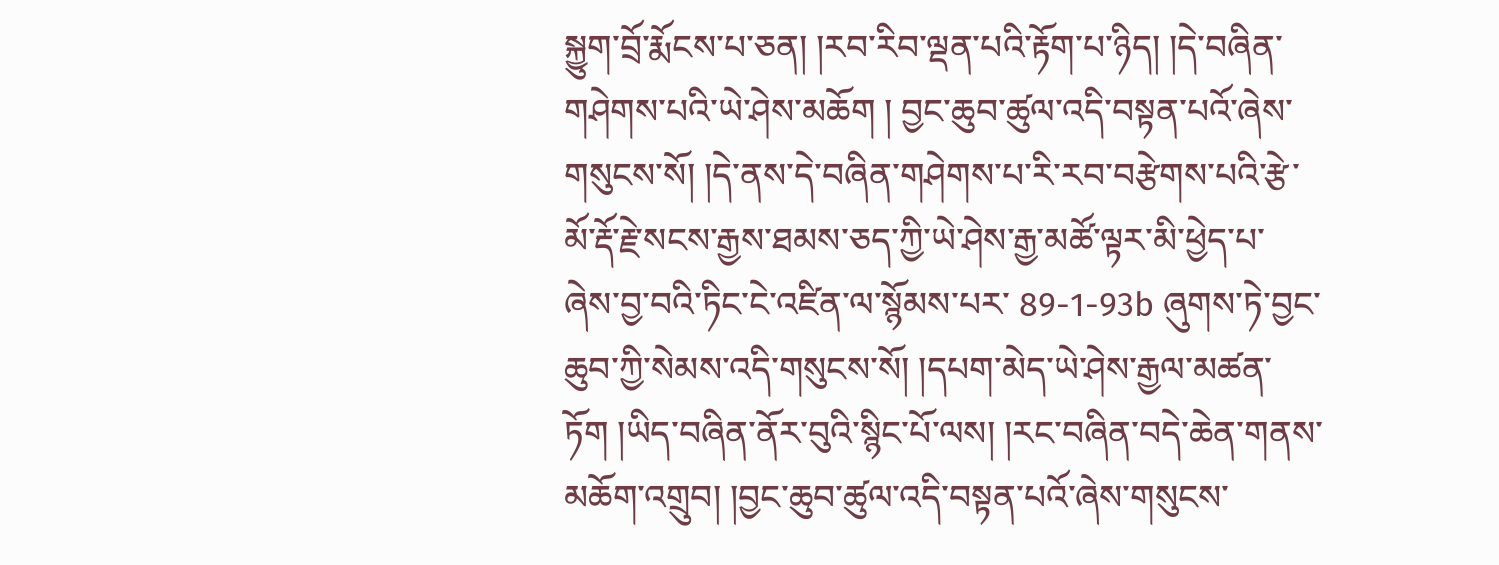སྐྱུག་བྲོ་རྨོངས་པ་ཅན། །རབ་རིབ་ལྡན་པའི་རྟོག་པ་ཉིད། །དེ་བཞིན་གཤེགས་པའི་ཡེ་ཤེས་མཆོག ། བྱང་ཆུབ་ཚུལ་འདི་བསྟན་པའོ་ཞེས་གསུངས་སོ། །དེ་ནས་དེ་བཞིན་གཤེགས་པ་རི་རབ་བརྩེགས་པའི་རྩེ་མོ་རྡོ་རྗེ་སངས་རྒྱས་ཐམས་ཅད་ཀྱི་ཡེ་ཤེས་རྒྱ་མཚོ་ལྟར་མི་ཕྱེད་པ་ཞེས་བྱ་བའི་ཏིང་ངེ་འཛིན་ལ་སྙོམས་པར་ 89-1-93b ཞུགས་ཏེ་བྱང་ཆུབ་ཀྱི་སེམས་འདི་གསུངས་སོ། །དཔག་མེད་ཡེ་ཤེས་རྒྱལ་མཚན་ཏོག །ཡིད་བཞིན་ནོར་བུའི་སྙིང་པོ་ལས། །རང་བཞིན་བདེ་ཆེན་གནས་མཆོག་འགྲུབ། །བྱང་ཆུབ་ཚུལ་འདི་བསྟན་པའོ་ཞེས་གསུངས་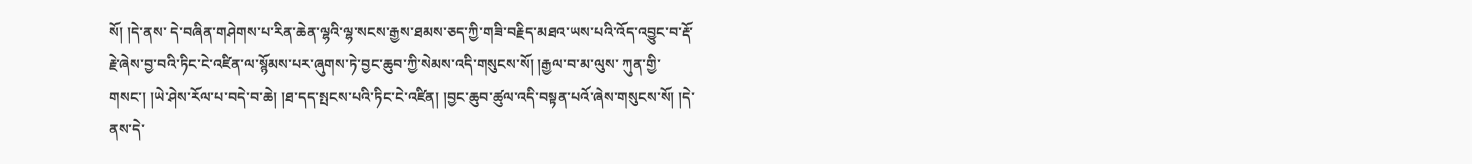སོ། །དེ་ནས་ དེ་བཞིན་གཤེགས་པ་རིན་ཆེན་ལྷའི་ལྷ་སངས་རྒྱས་ཐམས་ཅད་ཀྱི་གཟི་བརྗིད་མཐའ་ཡས་པའི་འོད་འབྱུང་བ་རྡོ་རྗེ་ཞེས་བྱ་བའི་ཏིང་ངེ་འཛིན་ལ་སྙོམས་པར་ཞུགས་ཏེ་བྱང་ཆུབ་ཀྱི་སེམས་འདི་གསུངས་སོ། །རྒྱལ་བ་མ་ལུས་ ཀུན་གྱི་གསང་། །ཡེ་ཤེས་རོལ་པ་བདེ་བ་ཆེ། །ཐ་དད་སྤངས་པའི་ཏིང་ངེ་འཛིན། །བྱང་ཆུབ་ཚུལ་འདི་བསྟན་པའོ་ཞེས་གསུངས་སོ། །དེ་ནས་དེ་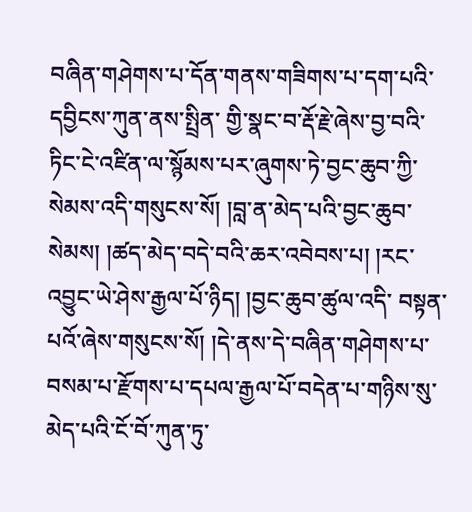བཞིན་གཤེགས་པ་དོན་གནས་གཟིགས་པ་དག་པའི་དབྱིངས་ཀུན་ནས་སྤྲིན་ གྱི་སྣང་བ་རྡོ་རྗེ་ཞེས་བྱ་བའི་ཏིང་ངེ་འཛིན་ལ་སྙོམས་པར་ཞུགས་ཏེ་བྱང་ཆུབ་ཀྱི་སེམས་འདི་གསུངས་སོ། །བླ་ན་མེད་པའི་བྱང་ཆུབ་སེམས། །ཚད་མེད་བདེ་བའི་ཆར་འབེབས་པ། །རང་འབྱུང་ཡེ་ཤེས་རྒྱལ་པོ་ཉིད། །བྱང་ཆུབ་ཚུལ་འདི་ བསྟན་པའོ་ཞེས་གསུངས་སོ། །དེ་ནས་དེ་བཞིན་གཤེགས་པ་བསམ་པ་རྫོགས་པ་དཔལ་རྒྱལ་པོ་བདེན་པ་གཉིས་སུ་མེད་པའི་ངོ་བོ་ཀུན་ཏུ་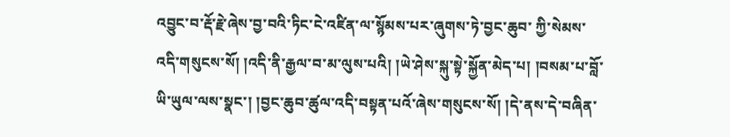འབྱུང་བ་རྡོ་རྗེ་ཞེས་བྱ་བའི་ཏིང་ངེ་འཛིན་ལ་སྙོམས་པར་ཞུགས་ཏེ་བྱང་ཆུབ་ ཀྱི་སེམས་འདི་གསུངས་སོ། །འདི་ནི་རྒྱལ་བ་མ་ལུས་པའི། །ཡེ་ཤེས་སྐུ་སྟེ་སྐྱོན་མེད་པ། །བསམ་པ་བློ་ཡི་ཡུལ་ལས་སྣང་། །བྱང་ཆུབ་ཚུལ་འདི་བསྟན་པའོ་ཞེས་གསུངས་སོ། །དེ་ནས་དེ་བཞིན་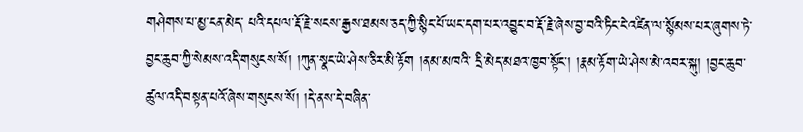གཤེགས་པ་མྱ་ངན་མེད་ པའི་དཔལ་རྡོ་རྗེ་སངས་རྒྱས་ཐམས་ཅད་ཀྱི་སྙིང་པོ་ཡང་དག་པར་འབྱུང་བ་རྡོ་རྗེ་ཞེས་བྱ་བའི་ཏིང་ངེ་འཛིན་ལ་སྙོམས་པར་ཞུགས་ཏེ་བྱང་ཆུབ་ཀྱི་སེམས་འདི་གསུངས་སོ། །ཀུན་སྣང་ཡེ་ཤེས་ཅིར་མི་རྟོག །ནམ་མཁའི་ དྲི་མེད་མཐའ་ཁྱབ་སྟོང་། །རྣམ་རྟོག་ཡེ་ཤེས་མེ་འབར་སྐུ། །བྱང་ཆུབ་ཚུལ་འདི་བསྟན་པའོ་ཞེས་གསུངས་སོ། །དེ་ནས་དེ་བཞིན་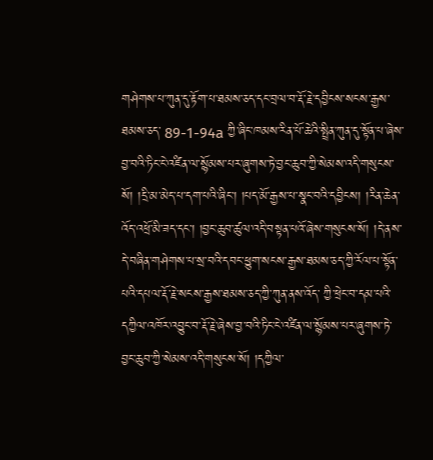གཤེགས་པ་ཀུན་དུ་རྟོག་པ་ཐམས་ཅད་དང་བྲལ་བ་རྡོ་རྗེ་དབྱིངས་སངས་རྒྱས་ཐམས་ཅད་ 89-1-94a ཀྱི་ཞིང་ཁམས་རིན་པོ་ཆེའི་སྤྲིན་ཀུན་དུ་སྟོན་པ་ཞེས་བྱ་བའི་ཏིང་ངེ་འཛིན་ལ་སྙོམས་པར་ཞུགས་ཏེ་བྱང་ཆུབ་ཀྱི་སེམས་འདི་གསུངས་སོ། །དྲི་མ་མེད་པ་དག་པའི་ཞིང་། །པད་མོ་རྒྱས་པ་སྣང་བའི་དབྱིངས། །རིན་ཆེན་ འོད་འཕྲོ་མི་ཟད་དང་། །བྱང་ཆུབ་ཚུལ་འདི་བསྟན་པའོ་ཞེས་གསུངས་སོ། །དེ་ནས་དེ་བཞིན་གཤེགས་པ་སྲ་བའི་དབང་ཕྱུག་སངས་རྒྱས་ཐམས་ཅད་ཀྱི་རོལ་པ་སྟོན་པའི་དཔལ་རྡོ་རྗེ་སངས་རྒྱས་ཐམས་ཅད་ཀྱི་ཀུན་ནས་འོད་ ཀྱི་ཕྲེང་བ་དམ་པའི་དཀྱིལ་འཁོར་འབྱུང་བ་རྡོ་རྗེ་ཞེས་བྱ་བའི་ཏིང་ངེ་འཛིན་ལ་སྙོམས་པར་ཞུགས་ཏེ་བྱང་ཆུབ་ཀྱི་སེམས་འདི་གསུངས་སོ། །དཀྱིལ་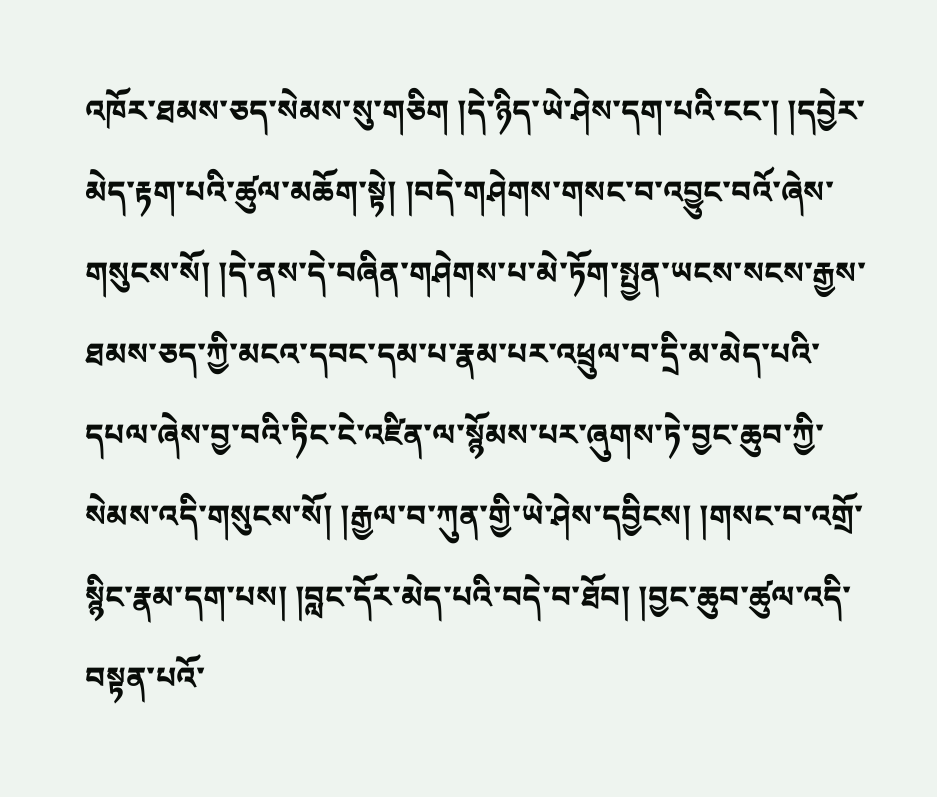འཁོར་ཐམས་ཅད་སེམས་སུ་གཅིག །དེ་ཉིད་ཡེ་ཤེས་དག་པའི་ངང་། །དབྱེར་ མེད་རྟག་པའི་ཚུལ་མཆོག་སྟེ། །བདེ་གཤེགས་གསང་བ་འབྱུང་བའོ་ཞེས་གསུངས་སོ། །དེ་ནས་དེ་བཞིན་གཤེགས་པ་མེ་ཏོག་སྤྱན་ཡངས་སངས་རྒྱས་ཐམས་ཅད་ཀྱི་མངའ་དབང་དམ་པ་རྣམ་པར་འཕྲུལ་བ་དྲི་མ་མེད་པའི་ དཔལ་ཞེས་བྱ་བའི་ཏིང་ངེ་འཛིན་ལ་སྙོམས་པར་ཞུགས་ཏེ་བྱང་ཆུབ་ཀྱི་སེམས་འདི་གསུངས་སོ། །རྒྱལ་བ་ཀུན་གྱི་ཡེ་ཤེས་དབྱིངས། །གསང་བ་འགྲོ་སྙིང་རྣམ་དག་པས། །བླང་དོར་མེད་པའི་བདེ་བ་ཐོབ། །བྱང་ཆུབ་ཚུལ་འདི་བསྟན་པའོ་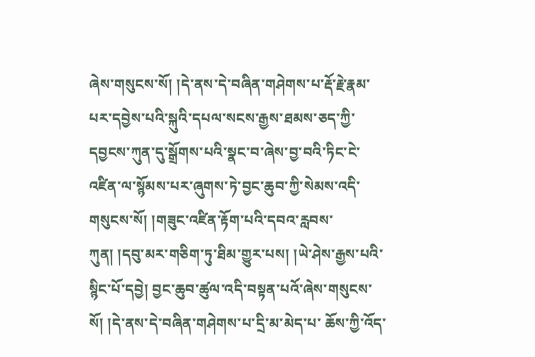ཞེས་གསུངས་སོ། །དེ་ནས་དེ་བཞིན་གཤེགས་པ་རྡོ་རྗེ་རྣམ་པར་དབྱེས་པའི་སྐུའི་དཔལ་སངས་རྒྱས་ཐམས་ཅད་ཀྱི་དབྱངས་ཀུན་དུ་སྒྲོགས་པའི་སྣང་བ་ཞེས་བྱ་བའི་ཏིང་ངེ་འཛིན་ལ་སྙོམས་པར་ཞུགས་ཏེ་བྱང་ཆུབ་ཀྱི་སེམས་འདི་ གསུངས་སོ། །གཟུང་འཛིན་རྟོག་པའི་དབའ་རླབས་ཀུན། །དབུ་མར་གཅིག་ཏུ་ཐིམ་གྱུར་པས། །ཡེ་ཤེས་རྒྱས་པའི་སྙིང་པོ་དབྱེ། བྱང་ཆུབ་ཚུལ་འདི་བསྟན་པའོ་ཞེས་གསུངས་སོ། །དེ་ནས་དེ་བཞིན་གཤེགས་པ་དྲི་མ་མེད་པ་ ཆོས་ཀྱི་འོད་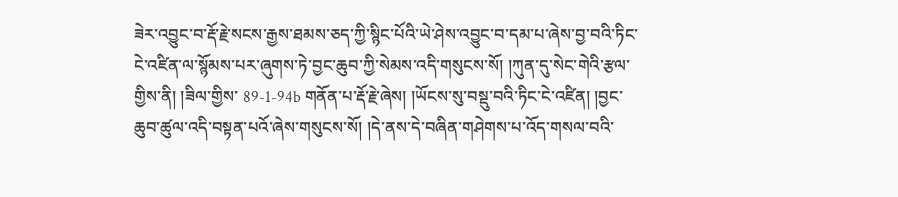ཟེར་འབྱུང་བ་རྡོ་རྗེ་སངས་རྒྱས་ཐམས་ཅད་ཀྱི་སྙིང་པོའི་ཡེ་ཤེས་འབྱུང་བ་དམ་པ་ཞེས་བྱ་བའི་ཏིང་ངེ་འཛིན་ལ་སྙོམས་པར་ཞུགས་ཏེ་བྱང་ཆུབ་ཀྱི་སེམས་འདི་གསུངས་སོ། །ཀུན་དུ་སེང་གེའི་རྩལ་གྱིས་ནི། །ཟིལ་གྱིས་ 89-1-94b གནོན་པ་རྡོ་རྗེ་ཞེས། །ཡོངས་སུ་བསྡུ་བའི་ཏིང་ངེ་འཛིན། །བྱང་ཆུབ་ཚུལ་འདི་བསྟན་པའོ་ཞེས་གསུངས་སོ། །དེ་ནས་དེ་བཞིན་གཤེགས་པ་འོད་གསལ་བའི་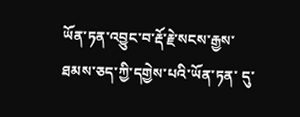ཡོན་ཏན་འབྱུང་བ་རྡོ་རྗེ་སངས་རྒྱས་ཐམས་ཅད་ཀྱི་དགྱེས་པའི་ཡོན་ཏན་ དུ་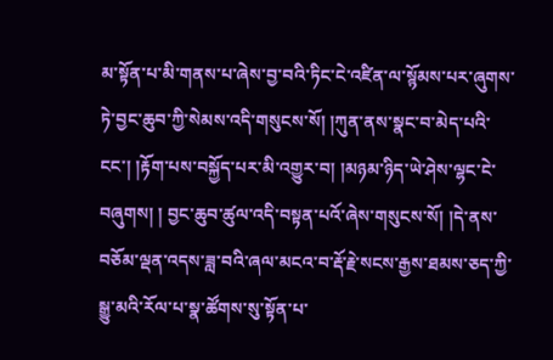མ་སྟོན་པ་མི་གནས་པ་ཞེས་བྱ་བའི་ཏིང་ངེ་འཛིན་ལ་སྙོམས་པར་ཞུགས་ཏེ་བྱང་ཆུབ་ཀྱི་སེམས་འདི་གསུངས་སོ། །ཀུན་ནས་སྣང་བ་མེད་པའི་ངང་། །རྟོག་པས་བསྐྱོད་པར་མི་འགྱུར་བ། །མཉམ་ཉིད་ཡེ་ཤེས་ལྷང་ངེ་བཞུགས། ། བྱང་ཆུབ་ཚུལ་འདི་བསྟན་པའོ་ཞེས་གསུངས་སོ། །དེ་ནས་བཅོམ་ལྡན་འདས་ཟླ་བའི་ཞལ་མངའ་བ་རྡོ་རྗེ་སངས་རྒྱས་ཐམས་ཅད་ཀྱི་སྒྱུ་མའི་རོལ་པ་སྣ་ཚོགས་སུ་སྟོན་པ་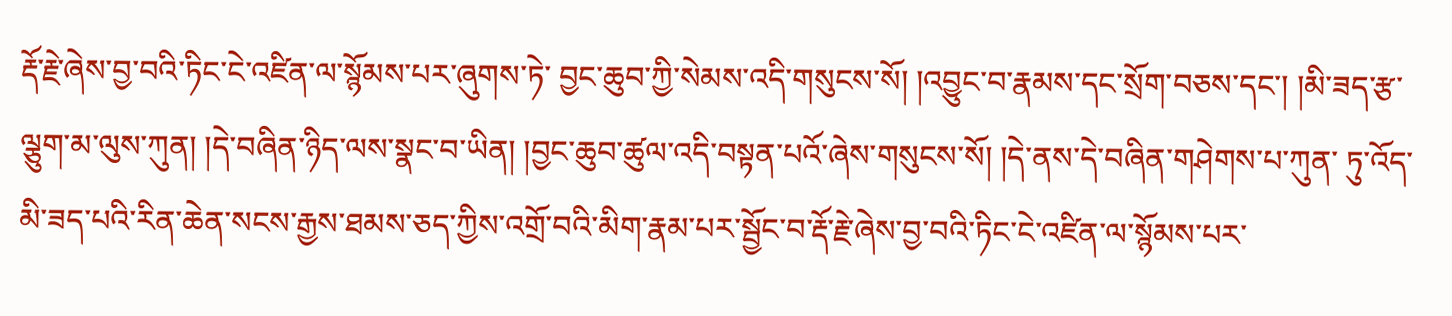རྡོ་རྗེ་ཞེས་བྱ་བའི་ཏིང་ངེ་འཛིན་ལ་སྙོམས་པར་ཞུགས་ཏེ་ བྱང་ཆུབ་ཀྱི་སེམས་འདི་གསུངས་སོ། །འབྱུང་བ་རྣམས་དང་སྲོག་བཅས་དང་། །མི་ཟད་རྩ་ལྕུག་མ་ལུས་ཀུན། །དེ་བཞིན་ཉིད་ལས་སྣང་བ་ཡིན། །བྱང་ཆུབ་ཚུལ་འདི་བསྟན་པའོ་ཞེས་གསུངས་སོ། །དེ་ནས་དེ་བཞིན་གཤེགས་པ་ཀུན་ ཏུ་འོད་མི་ཟད་པའི་རིན་ཆེན་སངས་རྒྱས་ཐམས་ཅད་ཀྱིས་འགྲོ་བའི་མིག་རྣམ་པར་སྦྱོང་བ་རྡོ་རྗེ་ཞེས་བྱ་བའི་ཏིང་ངེ་འཛིན་ལ་སྙོམས་པར་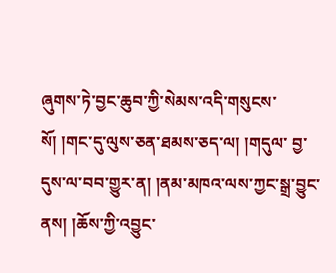ཞུགས་ཏེ་བྱང་ཆུབ་ཀྱི་སེམས་འདི་གསུངས་སོ། །གང་དུ་ལུས་ཅན་ཐམས་ཅད་ལ། །གདུལ་ བྱ་དུས་ལ་བབ་གྱུར་ན། །ནམ་མཁའ་ལས་ཀྱང་སྒྲ་བྱུང་ནས། །ཆོས་ཀྱི་འབྱུང་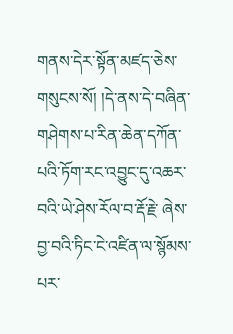གནས་དེར་སྟོན་མཛད་ཅེས་གསུངས་སོ། །དེ་ནས་དེ་བཞིན་གཤེགས་པ་རིན་ཆེན་དཀོན་པའི་ཏོག་རང་འབྱུང་དུ་འཆར་བའི་ཡེ་ཤེས་རོལ་བ་རྡོ་རྗེ་ ཞེས་བྱ་བའི་ཏིང་ངེ་འཛིན་ལ་སྙོམས་པར་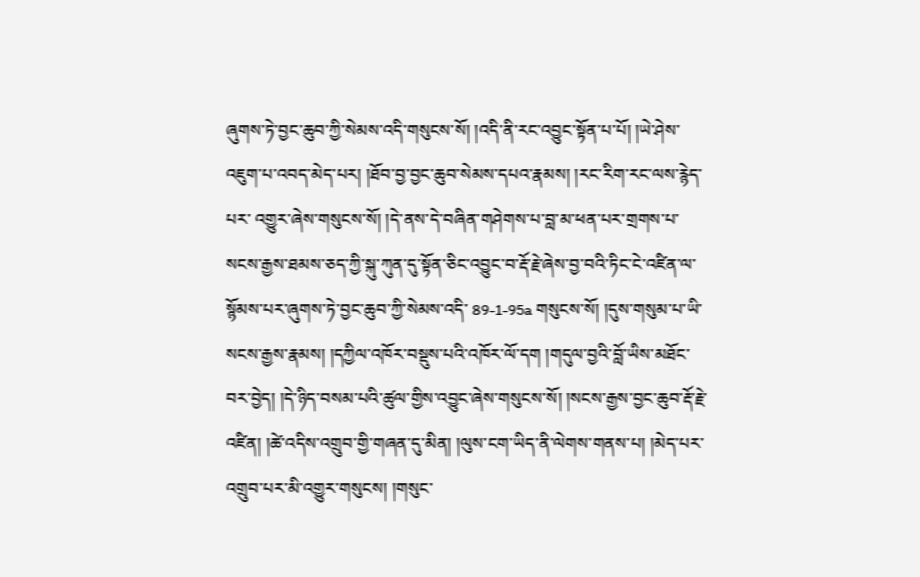ཞུགས་ཏེ་བྱང་ཆུབ་ཀྱི་སེམས་འདི་གསུངས་སོ། །འདི་ནི་རང་འབྱུང་སྟོན་པ་པོ། །ཡེ་ཤེས་འཇུག་པ་འབད་མེད་པར། །ཐོབ་བྱ་བྱང་ཆུབ་སེམས་དཔའ་རྣམས། །རང་རིག་རང་ལས་རྙེད་པར་ འགྱུར་ཞེས་གསུངས་སོ། །དེ་ནས་དེ་བཞིན་གཤེགས་པ་བླ་མ་ཕན་པར་གྲགས་པ་སངས་རྒྱས་ཐམས་ཅད་ཀྱི་སྐུ་ཀུན་དུ་སྟོན་ཅིང་འབྱུང་བ་རྡོ་རྗེ་ཞེས་བྱ་བའི་ཏིང་ངེ་འཛིན་ལ་སྙོམས་པར་ཞུགས་ཏེ་བྱང་ཆུབ་ཀྱི་སེམས་འདི་ 89-1-95a གསུངས་སོ། །དུས་གསུམ་པ་ཡི་སངས་རྒྱས་རྣམས། །དཀྱིལ་འཁོར་བསྡུས་པའི་འཁོར་ལོ་དག །གདུལ་བྱའི་བློ་ཡིས་མཐོང་བར་བྱེད། །དེ་ཉིད་བསམ་པའི་ཚུལ་གྱིས་འབྱུང་ཞེས་གསུངས་སོ། །སངས་རྒྱས་བྱང་ཆུབ་རྡོ་རྗེ་ འཛིན། །ཚེ་འདིས་འགྲུབ་གྱི་གཞན་དུ་མིན། །ལུས་ངག་ཡིད་ནི་ལེགས་གནས་པ། །མེད་པར་འགྲུབ་པར་མི་འགྱུར་གསུངས། །གསུང་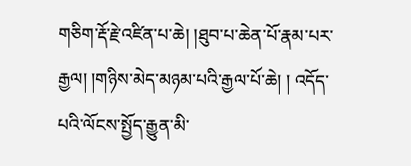གཅིག་རྡོ་རྗེ་འཛིན་པ་ཆེ། །ཐུབ་པ་ཆེན་པོ་རྣམ་པར་རྒྱལ། །གཉིས་མེད་མཉམ་པའི་རྒྱལ་པོ་ཆེ། ། འདོད་པའི་ལོངས་སྤྱོད་རྒྱུན་མི་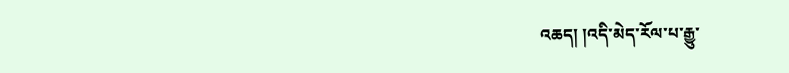འཆད། །འདི་མེད་རོལ་པ་རྒྱུ་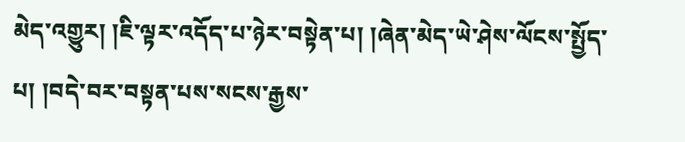མེད་འགྱུར། །ཇི་ལྟར་འདོད་པ་ཉེར་བསྟེན་པ། །ཞེན་མེད་ཡེ་ཤེས་ལོངས་སྤྱོད་པ། །བདེ་བར་བསྟན་པས་སངས་རྒྱས་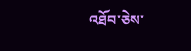འཐོབ་ཅེས་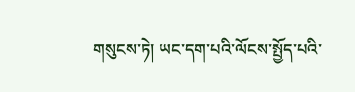གསུངས་ཏེ། ཡང་དག་པའི་ལོངས་སྤྱོད་པའི་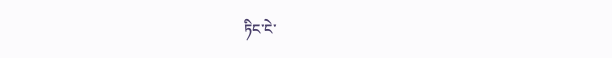ཏིང་ངེ་